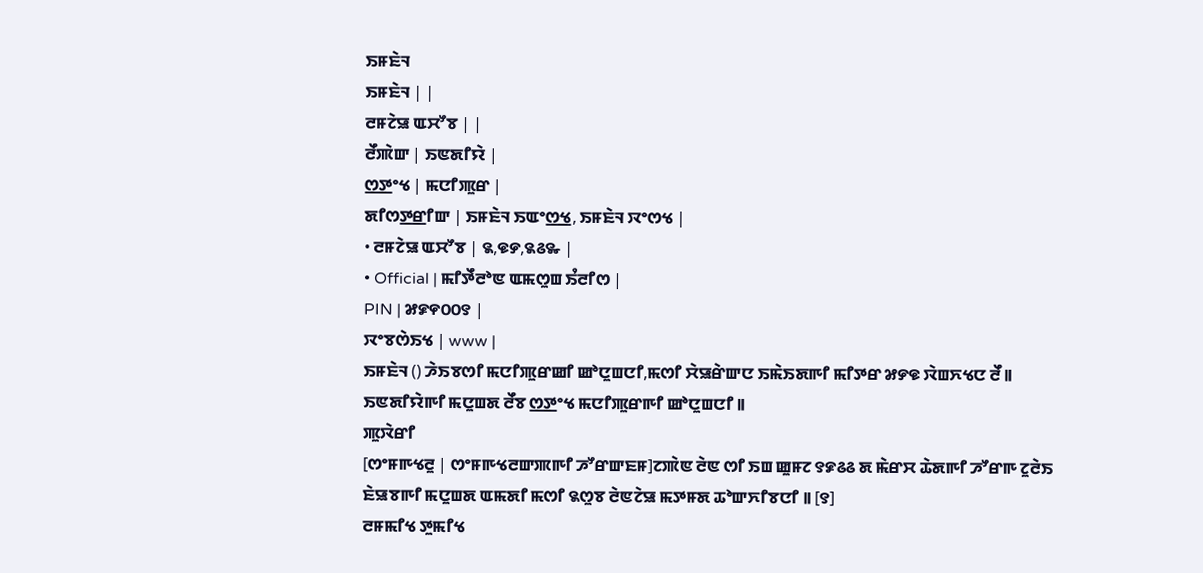ꯏꯝꯐꯥꯜ
ꯏꯝꯐꯥꯜ | |
ꯂꯝꯖꯥꯎ ꯑꯆꯧꯕ | |
ꯂꯩꯄꯥꯛ | ꯏꯟꯗꯤꯌꯥ |
ꯁ꯭ꯇꯦꯠ | ꯃꯅꯤꯄꯨꯔ |
ꯗꯤꯁꯇ꯭ꯔꯤꯛ | ꯏꯝꯐꯥꯜ ꯏꯑꯦꯁ꯭ꯠ, ꯏꯝꯐꯥꯜ ꯋꯦꯁꯠ |
• ꯂꯝꯖꯥꯎ ꯑꯆꯧꯕ | ꯲,꯶꯸,꯲꯴꯳ |
• Official | ꯃꯤꯇꯩꯂꯣꯟ ꯑꯃꯁꯨꯡ ꯏꯪꯂꯤꯁ |
PIN | ꯷꯹꯵꯰꯰꯱ |
ꯋꯦꯕꯁꯥꯏꯠ | www |
ꯏꯝꯐꯥꯜ () ꯍꯥꯏꯕꯁꯤ ꯃꯅꯤꯄꯨꯔꯀꯤ ꯀꯣꯅꯨꯡꯅꯤ,ꯃꯁꯤ ꯆꯥꯎꯔꯥꯛꯅ ꯏꯃꯥꯏꯗꯒꯤ ꯃꯤꯇꯔ ꯷꯸꯶ ꯋꯥꯡꯈꯠꯅ ꯂꯩ ꯫ ꯏꯟꯗꯤꯌꯥꯒꯤ ꯃꯅꯨꯡꯗ ꯂꯩꯕ ꯁ꯭ꯇꯦꯠ ꯃꯅꯤꯄꯨꯔꯒꯤ ꯀꯣꯅꯨꯡꯅꯤ ꯫
ꯄꯨꯋꯥꯔꯤ
[ꯁꯦꯝꯒꯠꯂꯨ | ꯁꯦꯝꯒꯠꯂꯛꯄꯒꯤ ꯍꯧꯔꯛꯐꯝ]ꯖꯄꯥꯟ ꯂꯥꯟ ꯁꯤ ꯏꯡ ꯀꯨꯝꯖ ꯱꯹꯴꯴ ꯗ ꯃꯥꯔꯆ ꯊꯥꯗꯒꯤ ꯍꯧꯔꯒ ꯖꯨꯂꯥꯏ ꯐꯥꯎꯕꯒꯤ ꯃꯅꯨꯡꯗ ꯑꯃꯗꯤ ꯃꯁꯤ ꯲ꯁꯨꯕ ꯂꯥꯟꯖꯥꯎ ꯃꯇꯝꯗ ꯊꯣꯛꯈꯤꯕꯅꯤ ꯫ [꯱]
ꯂꯝꯃꯤꯠ ꯇꯨꯃꯤꯠ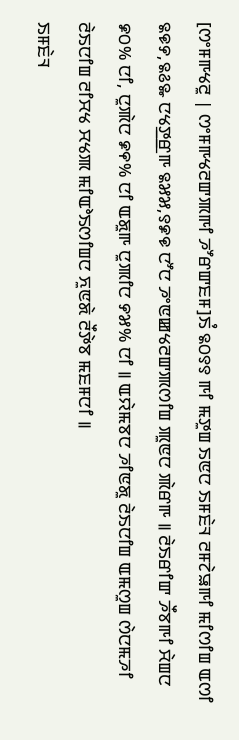[ꯁꯦꯝꯒꯠꯂꯨ | ꯁꯦꯝꯒꯠꯂꯛꯄꯒꯤ ꯍꯧꯔꯛꯐꯝ]ꯏꯪ ꯲꯰꯱꯱ ꯒꯤ ꯃꯇꯨꯡ ꯏꯟꯅ ꯏꯝꯐꯥꯜ ꯂꯝꯖꯥꯎꯒꯤ ꯃꯤꯁꯤꯡ ꯑꯁꯤ ꯲꯶꯸,꯲꯴꯳ ꯅꯠꯇ꯭ꯔꯒ ꯲꯷꯷,꯱꯹꯶ ꯅꯧꯅ ꯍꯦꯟꯀꯠꯂꯛꯄꯁꯤꯡ ꯄꯨꯟꯅ ꯄꯥꯔꯒ ꯫ ꯂꯥꯏꯔꯤꯛ ꯍꯩꯕꯒꯤ ꯆꯥꯡꯅ ꯹꯰% ꯅꯤ, ꯅꯨꯄꯥꯅ ꯹꯵% ꯅꯤ ꯑꯗꯨꯒ ꯅꯨꯄꯤꯅ ꯸꯷% ꯅꯤ ꯫ ꯑꯌꯥꯃꯕꯅ ꯍꯤꯟꯗꯨ ꯂꯥꯏꯅꯤꯡ ꯑꯃꯁꯨꯡ ꯁꯥꯅꯃꯍꯤ ꯂꯥꯏꯅꯤꯡ ꯂꯤꯆꯠ ꯆꯠꯄ ꯃꯤꯑꯣꯏꯁꯤꯡꯅ ꯈꯨꯟꯗꯥ ꯂꯩꯇꯥꯕ ꯃꯐꯝꯅꯤ ꯫
ꯏꯝꯐꯥꯜ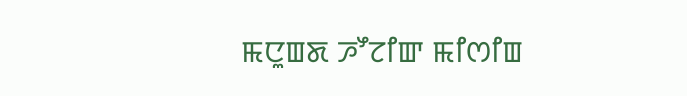ꯃꯅꯨꯡꯗ ꯍꯧꯖꯤꯛ ꯃꯤꯁꯤꯡ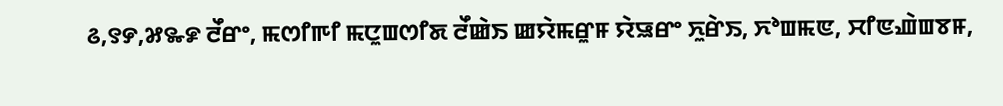꯴,꯱꯸,꯷꯳꯹ ꯂꯩꯔꯦ, ꯃꯁꯤꯒꯤ ꯃꯅꯨꯡꯁꯤꯗ ꯂꯩꯀꯥꯏ ꯀꯌꯥꯃꯔꯨꯝ ꯌꯥꯎꯔꯦ ꯈꯨꯔꯥꯏ, ꯈꯣꯡꯃꯟ, ꯆꯤꯟꯉꯥꯡꯕꯝ,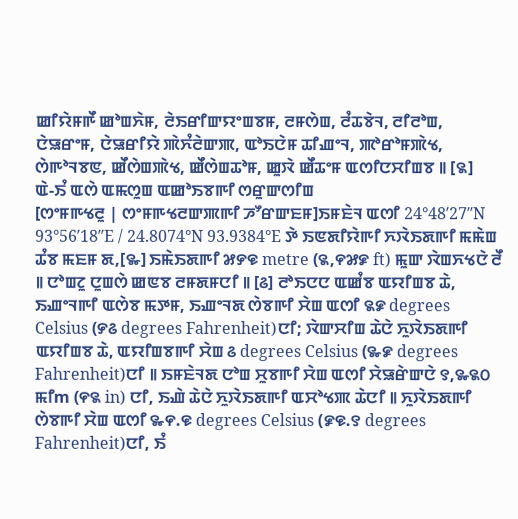ꯀꯤꯌꯥꯝꯒꯩ ꯀꯣꯡꯈꯥꯝ, ꯂꯥꯏꯔꯤꯛꯌꯦꯡꯕꯝ, ꯂꯝꯁꯥꯡ, ꯂꯪꯊꯕꯥꯜ, ꯂꯤꯂꯣꯡ, ꯅꯥꯎꯔꯦꯝ, ꯅꯥꯎꯔꯤꯌꯥ ꯄꯥꯈꯪꯂꯥꯛꯄ, ꯑꯣꯏꯅꯥꯝ ꯊꯤꯉꯦꯜ, ꯄꯣꯔꯣꯝꯄꯥꯠ, ꯁꯥꯒꯣꯜꯕꯟ, ꯀꯩꯁꯥꯡꯄꯥꯠ, ꯀꯩꯁꯥꯡꯊꯣꯝ, ꯀꯨꯋꯥ ꯀꯩꯊꯦꯝ ꯑꯁꯤꯅꯆꯤꯡꯕ ꯫ [꯲]
ꯑꯥ-ꯏꯪ ꯑꯁꯥ ꯑꯃꯁꯨꯡ ꯑꯀꯣꯏꯕꯒꯤ ꯁꯔꯨꯛꯁꯤꯡ
[ꯁꯦꯝꯒꯠꯂꯨ | ꯁꯦꯝꯒꯠꯂꯛꯄꯒꯤ ꯍꯧꯔꯛꯐꯝ]ꯏꯝꯐꯥꯜ ꯑꯁꯤ 24°48′27″N 93°56′18″E / 24.8074°N 93.9384°E ꯇꯥ ꯏꯟꯗꯤꯌꯥꯒꯤ ꯈꯋꯥꯏꯗꯒꯤ ꯃꯃꯥꯡ ꯊꯪꯕ ꯃꯐꯝ ꯗ,[꯳] ꯏꯃꯥꯏꯗꯒꯤ ꯷꯸꯶ metre (꯲,꯵꯷꯹ ft) ꯃꯨꯛ ꯋꯥꯡꯈꯠꯅꯥ ꯂꯩ ꯫ ꯅꯣꯡꯖꯨ ꯅꯨꯡꯁꯥ ꯀꯟꯕ ꯂꯝꯗꯝꯅꯤ ꯫ [꯴] ꯂꯣꯏꯅꯅ ꯑꯀꯪꯕ ꯑꯌꯤꯡꯕ ꯊꯥ, ꯏꯉꯦꯜꯒꯤ ꯑꯁꯥꯕ ꯃꯇꯝ, ꯏꯉꯦꯜꯗ ꯁꯥꯕꯒꯤ ꯆꯥꯡ ꯑꯁꯤ ꯲꯹ degrees Celsius (꯸꯴ degrees Fahrenheit)ꯅꯤ; ꯋꯥꯛꯆꯤꯡ ꯊꯥꯅꯥ ꯈꯨꯋꯥꯏꯗꯒꯤ ꯑꯌꯤꯡꯕ ꯊꯥ, ꯑꯌꯤꯡꯕꯒꯤ ꯆꯥꯡ ꯴ degrees Celsius (꯳꯹ degrees Fahrenheit)ꯅꯤ ꯫ ꯏꯝꯐꯥꯜꯗ ꯅꯣꯡ ꯆꯨꯕꯒꯤ ꯆꯥꯡ ꯑꯁꯤ ꯆꯥꯎꯔꯥꯛꯅꯥ ꯱,꯳꯲꯰ ꯃꯤm (꯵꯲ in) ꯅꯤ, ꯏꯉꯥ ꯊꯥꯅꯥ ꯈꯨꯋꯥꯏꯗꯒꯤ ꯑꯆꯣꯠꯄ ꯊꯥꯅꯤ ꯫ ꯈꯨꯋꯥꯏꯗꯒꯤ ꯁꯥꯕꯒꯤ ꯆꯥꯡ ꯑꯁꯤ ꯳꯵.꯶ degrees Celsius (꯹꯶.꯱ degrees Fahrenheit)ꯅꯤ, ꯏꯪ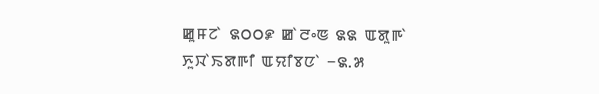ꯀꯨꯝꯖꯥ ꯲꯰꯰꯹ ꯀꯥꯂꯦꯟ ꯲꯲ ꯑꯗꯨꯒꯥ ꯈꯨꯋꯥꯏꯗꯒꯤ ꯑꯌꯤꯕꯅꯥ −꯲.꯷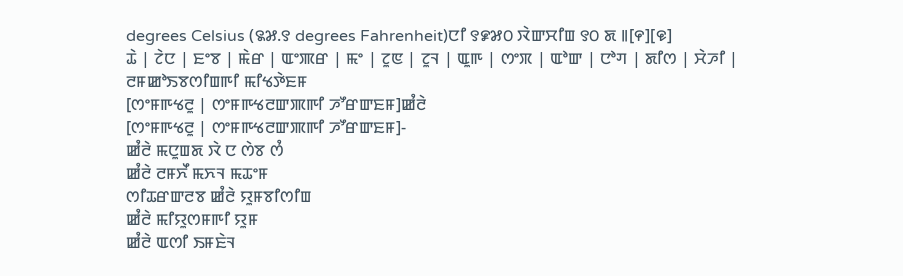degrees Celsius (꯲꯷.꯱ degrees Fahrenheit)ꯅꯤ ꯱꯹꯷꯰ ꯋꯥꯛꯆꯤꯡ ꯱꯰ ꯗ ꯫[꯵][꯶]
ꯊꯥ | ꯖꯥꯅ | ꯐꯦꯕ | ꯃꯥꯔ | ꯑꯦꯄꯔ | ꯃꯦ | ꯖꯨꯟ | ꯖꯨꯜ | ꯑꯨꯒ | ꯁꯦꯞ | ꯑꯣꯛ | ꯅꯣꯚ | ꯗꯤꯁ | ꯆꯥꯍꯤ |
ꯂꯝꯀꯣꯏꯕꯁꯤꯡꯒꯤ ꯃꯤꯠꯇꯥꯐꯝ
[ꯁꯦꯝꯒꯠꯂꯨ | ꯁꯦꯝꯒꯠꯂꯛꯄꯒꯤ ꯍꯧꯔꯛꯐꯝ]ꯀꯪꯂꯥ
[ꯁꯦꯝꯒꯠꯂꯨ | ꯁꯦꯝꯒꯠꯂꯛꯄꯒꯤ ꯍꯧꯔꯛꯐꯝ]-
ꯀꯪꯂꯥ ꯃꯅꯨꯡꯗ ꯋꯥ ꯅ ꯁꯥꯕ ꯁꯪ
ꯀꯪꯂꯥ ꯂꯝꯈꯩ ꯃꯈꯜ ꯃꯊꯦꯝ
ꯁꯤꯊꯔꯛꯂꯕ ꯀꯪꯂꯥ ꯌꯨꯝꯕꯤꯁꯤꯡ
ꯀꯪꯂꯥ ꯃꯤꯌꯨꯁꯝꯒꯤ ꯌꯨꯝ
ꯀꯪꯂꯥ ꯑꯁꯤ ꯏꯝꯐꯥꯜ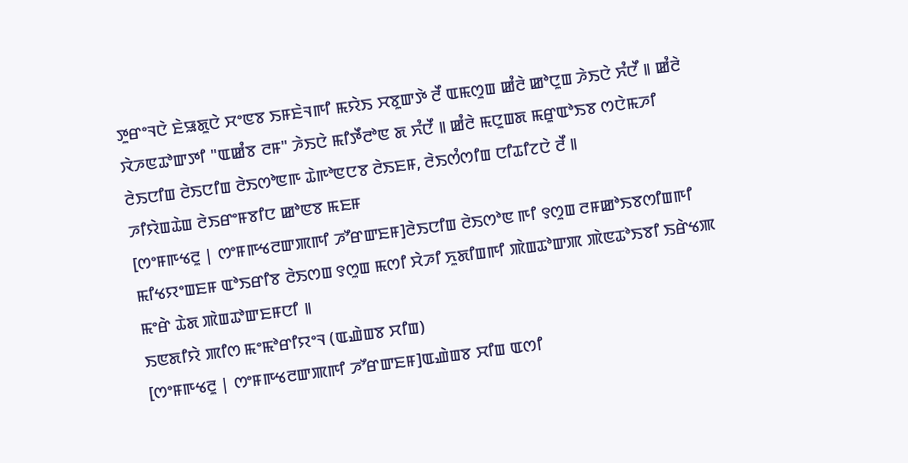ꯇꯨꯔꯦꯜꯅꯥ ꯐꯥꯎꯗꯨꯅꯥ ꯆꯦꯟꯕ ꯏꯝꯐꯥꯜꯒꯤ ꯃꯌꯥꯏ ꯆꯕꯨꯛꯇꯥ ꯂꯩ ꯑꯃꯁꯨꯡ ꯀꯪꯂꯥ ꯀꯣꯅꯨꯡ ꯍꯥꯏꯅꯥ ꯈꯪꯅꯩ ꯫ ꯀꯪꯂꯥ ꯋꯥꯍꯟꯊꯣꯛꯇꯤ "ꯑꯀꯪꯕ ꯂꯝ" ꯍꯥꯏꯅꯥ ꯃꯤꯇꯩꯂꯣꯟ ꯗ ꯈꯪꯅꯩ ꯫ ꯀꯪꯂꯥ ꯃꯅꯨꯡꯗ ꯃꯔꯨꯑꯣꯏꯕ ꯁꯅꯥꯃꯍꯤ ꯂꯥꯏꯅꯤꯡ ꯂꯥꯏꯅꯤꯡ ꯂꯥꯏꯁꯣꯟꯒ ꯊꯥꯒꯣꯟꯅꯕ ꯂꯥꯏꯐꯝ, ꯂꯥꯏꯁꯪꯁꯤꯡ ꯅꯤꯊꯤꯖꯅꯥ ꯂꯩ ꯫
ꯍꯤꯌꯥꯡꯊꯥꯡ ꯂꯥꯏꯔꯦꯝꯕꯤꯅ ꯀꯣꯟꯕ ꯃꯐꯝ
[ꯁꯦꯝꯒꯠꯂꯨ | ꯁꯦꯝꯒꯠꯂꯛꯄꯒꯤ ꯍꯧꯔꯛꯐꯝ]ꯂꯥꯏꯅꯤꯡ ꯂꯥꯏꯁꯣꯟ ꯒꯤ ꯱ꯁꯨꯡ ꯂꯝꯀꯣꯏꯕꯁꯤꯡꯒꯤ ꯃꯤꯠꯌꯦꯡꯐꯝ ꯑꯣꯏꯔꯤꯕ ꯂꯥꯏꯁꯡ ꯱ꯁꯨꯡ ꯃꯁꯤ ꯆꯥꯍꯤ ꯈꯨꯗꯤꯡꯒꯤ ꯄꯥꯡꯊꯣꯛꯄ ꯄꯥꯟꯊꯣꯏꯕꯤ ꯏꯔꯥꯠꯄ ꯃꯦꯔꯥ ꯊꯥꯗ ꯄꯥꯡꯊꯣꯛꯐꯝꯅꯤ ꯫
ꯏꯟꯗꯤꯌꯥ ꯄꯤꯁ ꯃꯦꯃꯣꯔꯤꯌꯦꯜ (ꯑꯉꯥꯡꯕ ꯆꯤꯡ)
[ꯁꯦꯝꯒꯠꯂꯨ | ꯁꯦꯝꯒꯠꯂꯛꯄꯒꯤ ꯍꯧꯔꯛꯐꯝ]ꯑꯉꯥꯡꯕ ꯆꯤꯡ ꯑꯁꯤ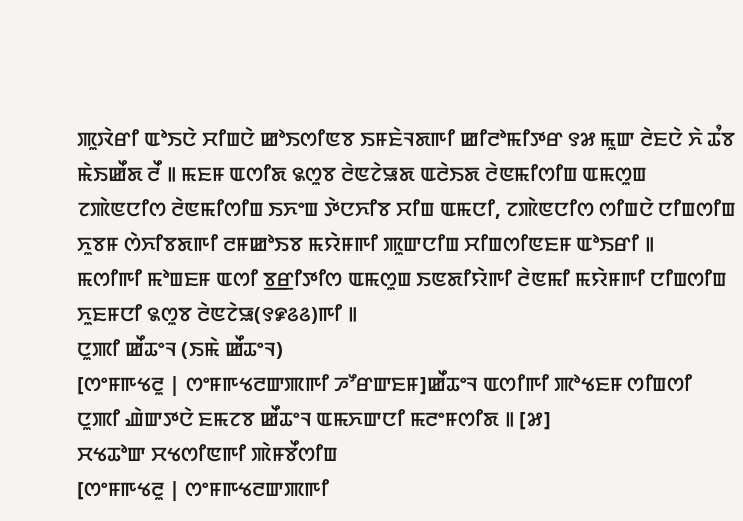ꯄꯨꯋꯥꯔꯤ ꯑꯣꯏꯅꯥ ꯆꯤꯡꯅꯥ ꯀꯣꯏꯁꯤꯟꯕ ꯏꯝꯐꯥꯜꯗꯒꯤ ꯀꯤꯂꯣꯃꯤꯇꯔ ꯱꯷ ꯃꯨꯛ ꯂꯥꯐꯅꯥ ꯈꯥ ꯊꯪꯕ ꯃꯥꯏꯀꯩꯗ ꯂꯩ ꯫ ꯃꯐꯝ ꯑꯁꯤꯗ ꯲ꯁꯨꯕ ꯂꯥꯟꯖꯥꯎꯗ ꯑꯂꯥꯏꯗ ꯂꯥꯟꯃꯤꯁꯤꯡ ꯑꯃꯁꯨꯡ ꯖꯄꯥꯟꯅꯤꯁ ꯂꯥꯟꯃꯤꯁꯤꯡ ꯏꯈꯦꯡ ꯇꯥꯅꯈꯤꯕ ꯆꯤꯡ ꯑꯃꯅꯤ, ꯖꯄꯥꯟꯅꯤꯁ ꯁꯤꯡꯅꯥ ꯅꯤꯡꯁꯤꯡ ꯈꯨꯕꯝ ꯁꯥꯈꯤꯕꯗꯒꯤ ꯂꯝꯀꯣꯏꯕ ꯃꯌꯥꯝꯒꯤ ꯄꯨꯛꯅꯤꯡ ꯆꯤꯡꯁꯤꯟꯐꯝ ꯑꯣꯏꯔꯤ ꯫
ꯃꯁꯤꯒꯤ ꯃꯣꯡꯐꯝ ꯑꯁꯤ ꯕ꯭ꯔꯤꯇꯤꯁ ꯑꯃꯁꯨꯡ ꯏꯟꯗꯤꯌꯥꯒꯤ ꯂꯥꯟꯃꯤ ꯃꯌꯥꯝꯒꯤ ꯅꯤꯡꯁꯤꯡ ꯈꯨꯐꯝꯅꯤ ꯲ꯁꯨꯕ ꯂꯥꯟꯖꯥꯎ(꯱꯹꯴꯴)ꯒꯤ ꯫
ꯅꯨꯄꯤ ꯀꯩꯊꯦꯜ (ꯏꯃꯥ ꯀꯩꯊꯦꯜ)
[ꯁꯦꯝꯒꯠꯂꯨ | ꯁꯦꯝꯒꯠꯂꯛꯄꯒꯤ ꯍꯧꯔꯛꯐꯝ]ꯀꯩꯊꯦꯜ ꯑꯁꯤꯒꯤ ꯄꯣꯠꯐꯝ ꯁꯤꯡꯁꯤ ꯅꯨꯄꯤ ꯉꯥꯛꯇꯅꯥ ꯐꯃꯖꯕ ꯀꯩꯊꯦꯜ ꯑꯃꯈꯛꯅꯤ ꯃꯂꯦꯝꯁꯤꯗ ꯫ [꯷]
ꯆꯠꯊꯣꯛ ꯆꯠꯁꯤꯟꯒꯤ ꯄꯥꯝꯕꯩꯁꯤꯡ
[ꯁꯦꯝꯒꯠꯂꯨ | ꯁꯦꯝꯒꯠꯂꯛꯄꯒꯤ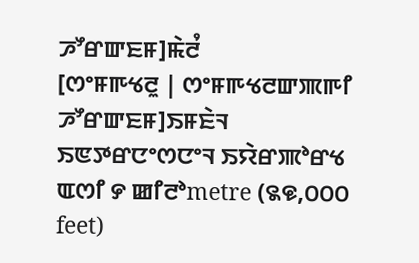ꯍꯧꯔꯛꯐꯝ]ꯃꯥꯂꯪ
[ꯁꯦꯝꯒꯠꯂꯨ | ꯁꯦꯝꯒꯠꯂꯛꯄꯒꯤ ꯍꯧꯔꯛꯐꯝ]ꯏꯝꯐꯥꯜ ꯏꯟꯇꯔꯅꯦꯁꯅꯦꯜ ꯏꯌꯥꯔꯄꯣꯔꯠ ꯑꯁꯤ ꯸ ꯀꯤꯂꯣmetre (꯲꯶,꯰꯰꯰ feet)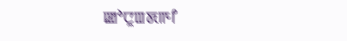ꯀꯣꯅꯨꯡꯗꯒꯤ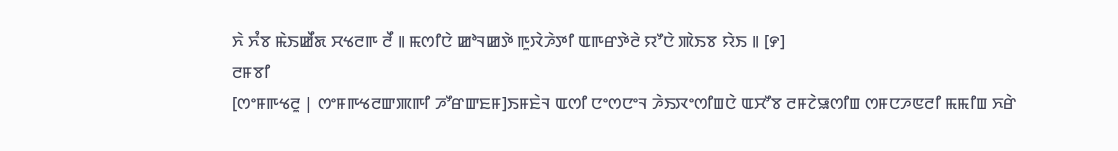ꯈꯥ ꯈꯪꯕ ꯃꯥꯏꯀꯩꯗ ꯆꯠꯂꯒ ꯂꯩ ꯫ ꯃꯁꯤꯅꯥ ꯀꯣꯜꯀꯇꯥ ꯒꯨꯋꯥꯍꯥꯇꯤ ꯑꯒꯔꯇꯥꯂꯥ ꯌꯧꯅꯥ ꯄꯥꯏꯕ ꯌꯥꯏ ꯫ [꯸]
ꯂꯝꯕꯤ
[ꯁꯦꯝꯒꯠꯂꯨ | ꯁꯦꯝꯒꯠꯂꯛꯄꯒꯤ ꯍꯧꯔꯛꯐꯝ]ꯏꯝꯐꯥꯜ ꯑꯁꯤ ꯅꯦꯁꯅꯦꯜ ꯍꯥꯏꯋꯦꯁꯤꯡꯅꯥ ꯑꯆꯧꯕ ꯂꯝꯖꯥꯎꯁꯤꯡ ꯁꯝꯅꯍꯟꯂꯤ ꯃꯃꯤꯡ ꯈꯔꯥ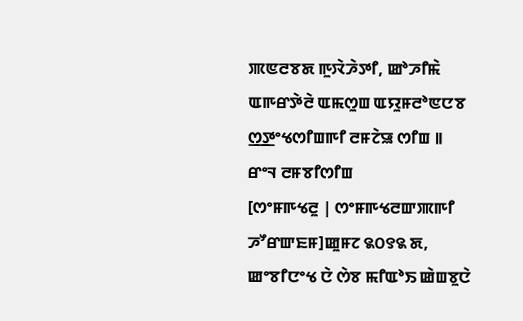ꯄꯟꯂꯕꯗ ꯒꯨꯋꯥꯍꯥꯇꯤ, ꯀꯣꯍꯤꯃꯥ ꯑꯒꯔꯇꯥꯂꯥ ꯑꯃꯁꯨꯡ ꯑꯌꯨꯝꯂꯣꯟꯅꯕ ꯁ꯭ꯇꯦꯠꯁꯤꯡꯒꯤ ꯂꯝꯖꯥꯎ ꯁꯤꯡ ꯫
ꯔꯦꯜ ꯂꯝꯕꯤꯁꯤꯡ
[ꯁꯦꯝꯒꯠꯂꯨ | ꯁꯦꯝꯒꯠꯂꯛꯄꯒꯤ ꯍꯧꯔꯛꯐꯝ]ꯀꯨꯝꯖ ꯲꯰꯱꯲ ꯗ, ꯀꯦꯕꯤꯅꯦꯠ ꯅꯥ ꯁꯥꯕ ꯃꯤꯑꯣꯏ ꯀꯥꯡꯕꯨꯅꯥ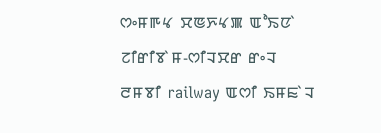ꯁꯦꯝꯒꯠ ꯆꯟꯈꯠꯄ ꯑꯣꯏꯅꯥ ꯖꯤꯔꯤꯕꯥꯝ-ꯁꯤꯜꯆꯔ ꯔꯦꯜ ꯂꯝꯕꯤ railway ꯑꯁꯤ ꯏꯝꯐꯥꯜ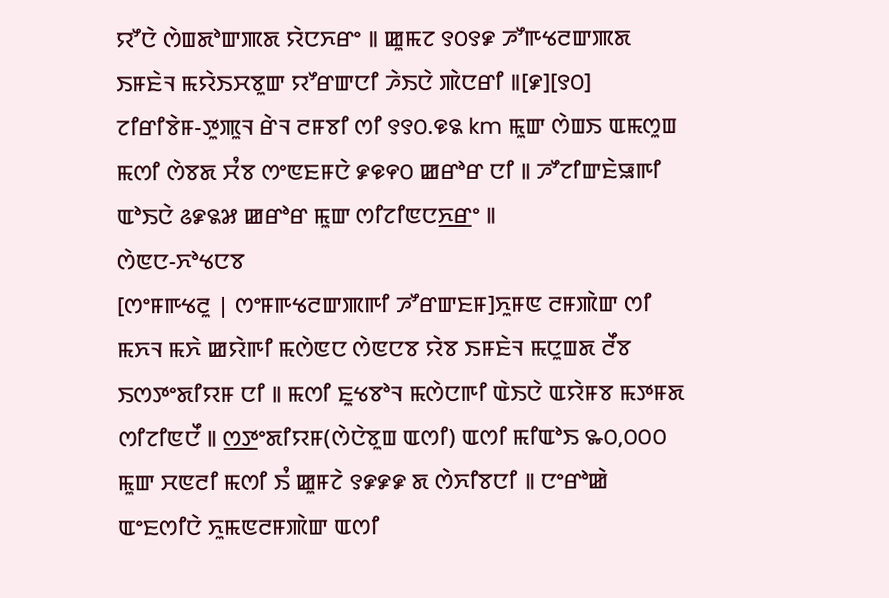ꯌꯧꯅꯥ ꯁꯥꯡꯗꯣꯛꯄꯗ ꯌꯥꯅꯈꯔꯦ ꯫ ꯀꯨꯃꯖ ꯱꯰꯱꯹ ꯍꯧꯒꯠꯂꯛꯄꯗ ꯏꯝꯐꯥꯜ ꯃꯌꯥꯏꯆꯕꯨꯛ ꯌꯧꯔꯛꯅꯤ ꯍꯥꯏꯅꯥ ꯄꯥꯅꯔꯤ ꯫[꯹][꯱꯰]
ꯖꯤꯔꯤꯕꯥꯝ-ꯇꯨꯄꯨꯜ ꯔꯥꯜ ꯂꯝꯕꯤ ꯁꯤ ꯱꯱꯰.꯶꯲ km ꯃꯨꯛ ꯁꯥꯡꯏ ꯑꯃꯁꯨꯡ ꯃꯁꯤ ꯁꯥꯕꯗ ꯆꯪꯕ ꯁꯦꯟꯐꯝꯅꯥ ꯹꯶꯵꯰ ꯀꯔꯣꯔ ꯅꯤ ꯫ ꯍꯧꯖꯤꯛꯐꯥꯎꯒꯤ ꯑꯣꯏꯅꯥ ꯴꯹꯲꯷ ꯀꯔꯣꯔ ꯃꯨꯛ ꯁꯤꯖꯤꯟꯅꯈ꯭ꯔꯦ ꯫
ꯁꯥꯟꯅ-ꯈꯣꯠꯅꯕ
[ꯁꯦꯝꯒꯠꯂꯨ | ꯁꯦꯝꯒꯠꯂꯛꯄꯒꯤ ꯍꯧꯔꯛꯐꯝ]ꯈꯨꯝꯟ ꯂꯝꯄꯥꯛ ꯁꯤ ꯃꯈꯜ ꯃꯈꯥ ꯀꯌꯥꯒꯤ ꯃꯁꯥꯟꯅ ꯁꯥꯟꯅꯕ ꯌꯥꯕ ꯏꯝꯐꯥꯜ ꯃꯅꯨꯡꯗ ꯂꯩꯕ ꯏꯁꯇꯦꯗꯤꯌꯝ ꯅꯤ ꯫ ꯃꯁꯤ ꯐꯨꯠꯕꯣꯜ ꯃꯁꯥꯅꯒꯤ ꯑꯥꯏꯅꯥ ꯑꯌꯥꯝꯕ ꯃꯇꯝꯗ ꯁꯤꯖꯤꯟꯅꯩ ꯫ ꯁ꯭ꯇꯦꯗꯤꯌꯝ(ꯁꯥꯅꯥꯕꯨꯡ ꯑꯁꯤ) ꯑꯁꯤ ꯃꯤꯑꯣꯏ ꯳꯰,꯰꯰꯰ ꯃꯨꯛ ꯆꯟꯂꯤ ꯃꯁꯤ ꯏꯪ ꯀꯨꯝꯖꯥ ꯱꯹꯹꯹ ꯗ ꯁꯥꯈꯤꯕꯅꯤ ꯫ ꯅꯦꯔꯣꯀꯥ ꯑꯦꯐꯁꯤꯅꯥ ꯈꯨꯃꯟꯂꯝꯄꯥꯛ ꯑꯁꯤ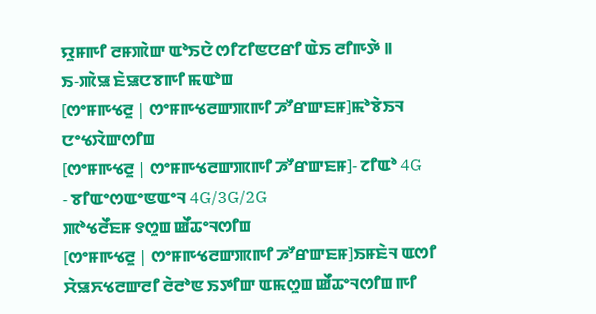ꯌꯨꯝꯒꯤ ꯂꯝꯄꯥꯛ ꯑꯣꯏꯅꯥ ꯁꯤꯖꯤꯟꯅꯔꯤ ꯑꯥꯏ ꯂꯤꯒꯇꯥ ꯫
ꯏ-ꯄꯥꯎ ꯐꯥꯎꯅꯕꯒꯤ ꯃꯑꯣꯡ
[ꯁꯦꯝꯒꯠꯂꯨ | ꯁꯦꯝꯒꯠꯂꯛꯄꯒꯤ ꯍꯧꯔꯛꯐꯝ]ꯃꯣꯕꯥꯏꯜ ꯅꯦꯠꯋꯥꯛꯁꯤꯡ
[ꯁꯦꯝꯒꯠꯂꯨ | ꯁꯦꯝꯒꯠꯂꯛꯄꯒꯤ ꯍꯧꯔꯛꯐꯝ]- ꯖꯤꯑꯣ 4G
- ꯕꯤꯑꯦꯁꯑꯦꯟꯑꯦꯜ 4G/3G/2G
ꯄꯣꯠꯂꯩꯐꯝ ꯱ꯁꯨꯡ ꯀꯩꯊꯦꯜꯁꯤꯡ
[ꯁꯦꯝꯒꯠꯂꯨ | ꯁꯦꯝꯒꯠꯂꯛꯄꯒꯤ ꯍꯧꯔꯛꯐꯝ]ꯏꯝꯐꯥꯜ ꯑꯁꯤ ꯆꯥꯎꯈꯠꯂꯛꯂꯤ ꯂꯥꯂꯣꯟ ꯏꯇꯤꯛ ꯑꯃꯁꯨꯡ ꯀꯩꯊꯦꯜꯁꯤꯡ ꯒꯤ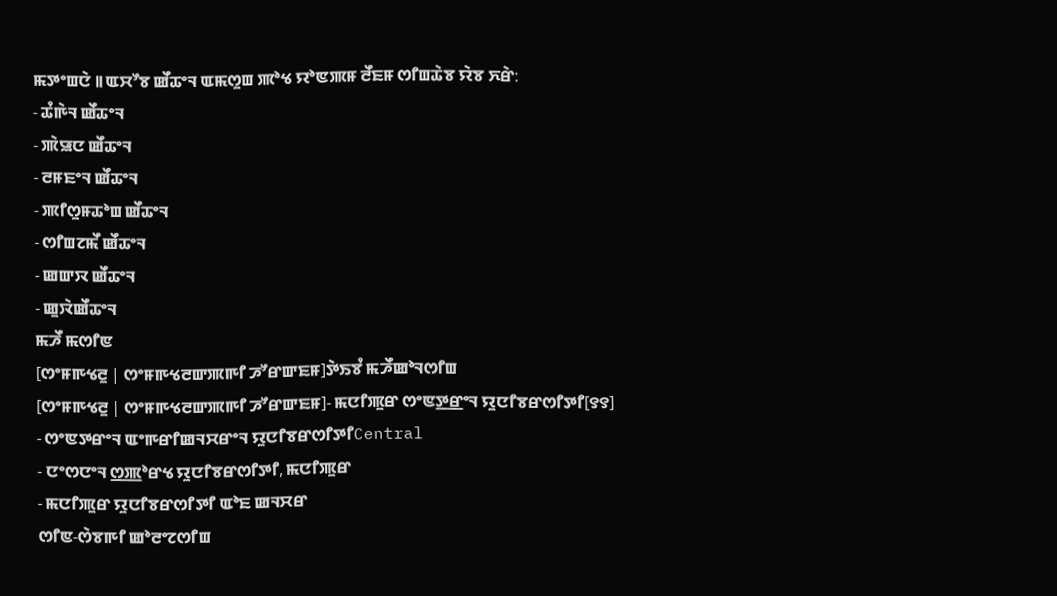ꯃꯇꯦꯡꯅꯥ ꯫ ꯑꯆꯧꯕ ꯀꯩꯊꯦꯜ ꯑꯃꯁꯨꯡ ꯄꯣꯠ ꯌꯣꯟꯄꯝ ꯂꯩꯐꯝ ꯁꯤꯡꯊꯥꯕ ꯌꯥꯕ ꯈꯔꯥ:
- ꯊꯪꯒꯥꯜ ꯀꯩꯊꯦꯜ
- ꯄꯥꯎꯅ ꯀꯩꯊꯦꯜ
- ꯂꯝꯐꯦꯜ ꯀꯩꯊꯦꯜ
- ꯄꯤꯁꯨꯝꯊꯣꯡ ꯀꯩꯊꯦꯜ
- ꯁꯤꯡꯖꯃꯩ ꯀꯩꯊꯦꯜ
- ꯀꯛꯋ ꯀꯩꯊꯦꯜ
- ꯀꯨꯋꯥꯀꯩꯊꯦꯜ
ꯃꯍꯩ ꯃꯁꯤꯟ
[ꯁꯦꯝꯒꯠꯂꯨ | ꯁꯦꯝꯒꯠꯂꯛꯄꯒꯤ ꯍꯧꯔꯛꯐꯝ]ꯇꯥꯏꯕꯪ ꯃꯍꯩꯀꯣꯜꯁꯤꯡ
[ꯁꯦꯝꯒꯠꯂꯨ | ꯁꯦꯝꯒꯠꯂꯛꯄꯒꯤ ꯍꯧꯔꯛꯐꯝ]- ꯃꯅꯤꯄꯨꯔ ꯁꯦꯟꯇ꯭ꯔꯦꯜ ꯌꯨꯅꯤꯕꯔꯁꯤꯇꯤ[꯱꯱]
- ꯁꯦꯟꯇꯔꯦꯜ ꯑꯦꯒꯔꯤꯀꯜꯆꯔꯦꯜ ꯌꯨꯅꯤꯕꯔꯁꯤꯇꯤCentral
- ꯅꯦꯁꯅꯦꯜ ꯁ꯭ꯄꯣꯔꯠ ꯌꯨꯅꯤꯕꯔꯁꯤꯇꯤ, ꯃꯅꯤꯄꯨꯔ
- ꯃꯅꯤꯄꯨꯔ ꯌꯨꯅꯤꯕꯔꯁꯤꯇꯤ ꯑꯣꯐ ꯀꯜꯆꯔ
ꯁꯤꯟ-ꯁꯥꯕꯒꯤ ꯀꯣꯂꯦꯖꯁꯤꯡ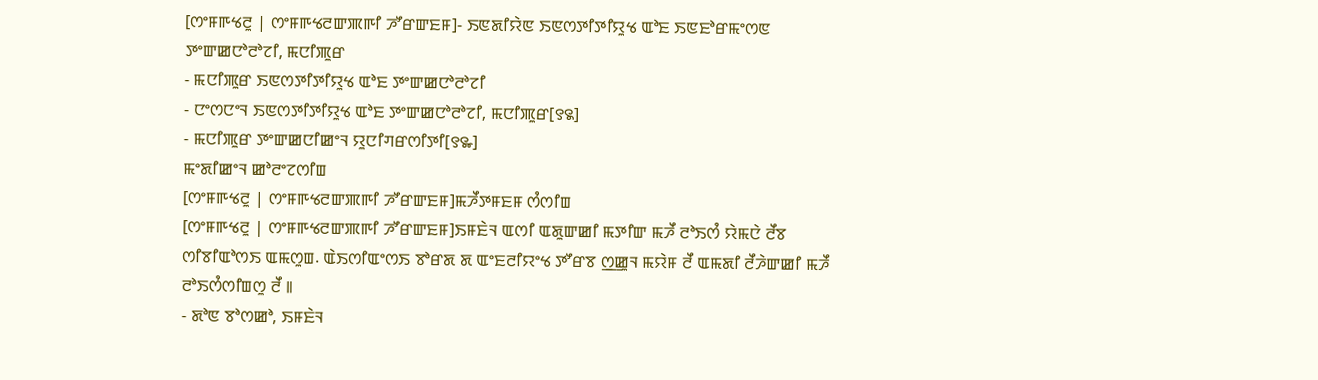[ꯁꯦꯝꯒꯠꯂꯨ | ꯁꯦꯝꯒꯠꯂꯛꯄꯒꯤ ꯍꯧꯔꯛꯐꯝ]- ꯏꯟꯗꯤꯌꯥꯟ ꯏꯟꯁꯇꯤꯇꯤꯌꯨꯠ ꯑꯣꯐ ꯏꯟꯐꯣꯔꯃꯦꯁꯟ ꯇꯦꯛꯀꯅꯣꯂꯣꯖꯤ, ꯃꯅꯤꯄꯨꯔ
- ꯃꯅꯤꯄꯨꯔ ꯏꯟꯁꯇꯤꯇꯤꯌꯨꯠ ꯑꯣꯐ ꯇꯦꯛꯀꯅꯣꯂꯣꯖꯤ
- ꯅꯦꯁꯅꯦꯜ ꯏꯟꯁꯇꯤꯇꯤꯌꯨꯠ ꯑꯣꯐ ꯇꯦꯛꯀꯅꯣꯂꯣꯖꯤ, ꯃꯅꯤꯄꯨꯔ[꯱꯲]
- ꯃꯅꯤꯄꯨꯔ ꯇꯦꯛꯀꯅꯤꯀꯦꯜ ꯌꯨꯅꯤꯚꯔꯁꯤꯇꯤ[꯱꯳]
ꯃꯦꯗꯤꯀꯦꯜ ꯀꯣꯂꯦꯖꯁꯤꯡ
[ꯁꯦꯝꯒꯠꯂꯨ | ꯁꯦꯝꯒꯠꯂꯛꯄꯒꯤ ꯍꯧꯔꯛꯐꯝ]ꯃꯍꯩꯇꯝꯐꯝ ꯁꯪꯁꯤꯡ
[ꯁꯦꯝꯒꯠꯂꯨ | ꯁꯦꯝꯒꯠꯂꯛꯄꯒꯤ ꯍꯧꯔꯛꯐꯝ]ꯏꯝꯐꯥꯜ ꯑꯁꯤ ꯑꯗꯨꯛꯀꯤ ꯃꯇꯤꯛ ꯃꯍꯩ ꯂꯣꯏꯁꯪ ꯌꯥꯃꯅꯥ ꯂꯩꯕ ꯁꯤꯕꯤꯑꯣꯁꯏ ꯑꯃꯁꯨꯡ꯬ ꯑꯥꯏꯁꯤꯑꯦꯁꯏ ꯕꯣꯔꯗ ꯗ ꯑꯦꯐꯂꯤꯌꯦꯠ ꯇꯧꯔꯕ ꯁ꯭ꯀꯨꯜ ꯃꯌꯥꯝ ꯂꯩ ꯑꯃꯗꯤ ꯂꯩꯍꯥꯛꯀꯤ ꯃꯍꯩ ꯂꯣꯏꯁꯪꯁꯤꯡꯁꯨ ꯂꯩ ꯫
- ꯗꯣꯟ ꯕꯣꯁꯀꯣ, ꯏꯝꯐꯥꯜ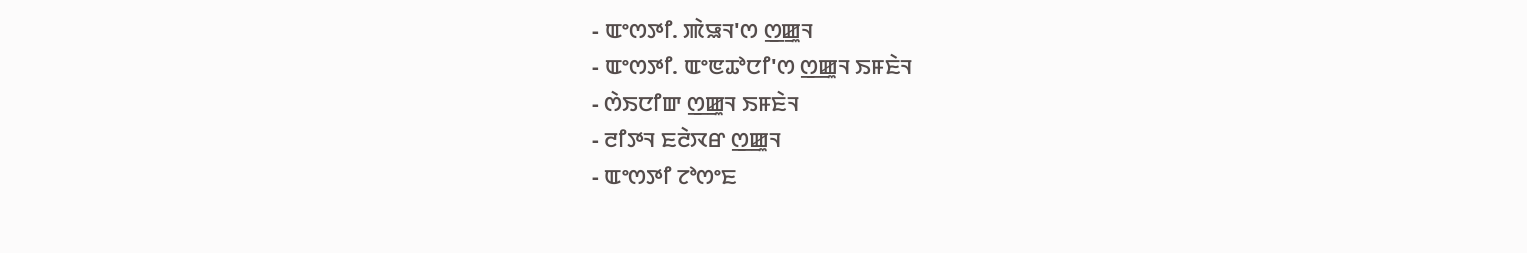- ꯑꯦꯁꯇꯤ. ꯄꯥꯎꯜ'ꯁ ꯁ꯭ꯀꯨꯜ
- ꯑꯦꯁꯇꯤ. ꯑꯦꯟꯊꯣꯅꯤ'ꯁ ꯁ꯭ꯀꯨꯜ ꯏꯝꯐꯥꯜ
- ꯁꯥꯏꯅꯤꯛ ꯁ꯭ꯀꯨꯜ ꯏꯝꯐꯥꯜ
- ꯂꯤꯇꯜ ꯐꯂꯥꯋꯔ ꯁ꯭ꯀꯨꯜ
- ꯑꯦꯁꯇꯤ ꯖꯣꯁꯦꯐ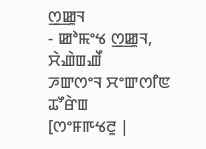ꯁ꯭ꯀꯨꯜ
- ꯀꯣꯃꯦꯠ ꯁ꯭ꯀꯨꯜ, ꯆꯥꯉꯥꯡꯉꯩ
ꯍꯛꯁꯦꯜ ꯆꯦꯛꯁꯤꯟ ꯊꯧꯔꯥꯡ
[ꯁꯦꯝꯒꯠꯂꯨ |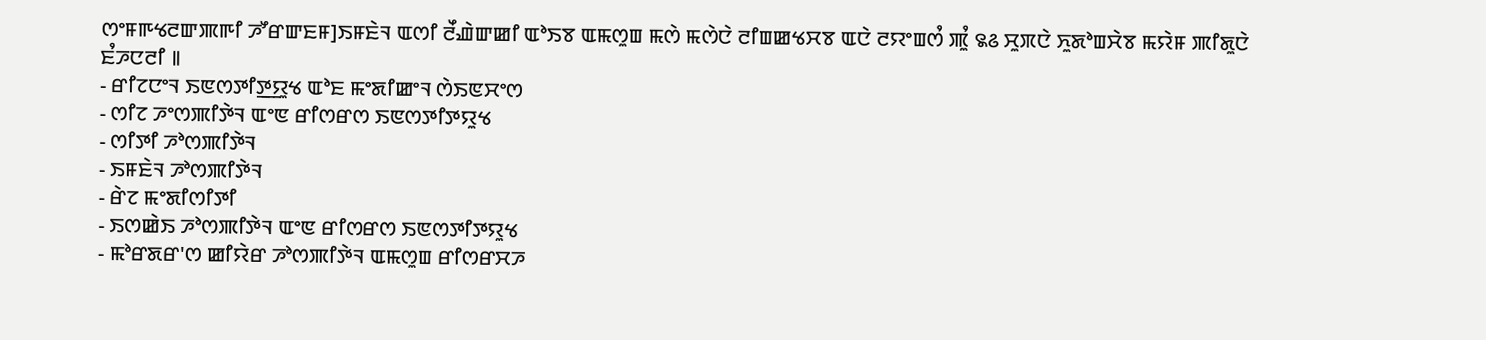ꯁꯦꯝꯒꯠꯂꯛꯄꯒꯤ ꯍꯧꯔꯛꯐꯝ]ꯏꯝꯐꯥꯜ ꯑꯁꯤ ꯂꯩꯉꯥꯛꯀꯤ ꯑꯣꯏꯕ ꯑꯃꯁꯨꯡ ꯃꯁꯥ ꯃꯁꯥꯅꯥ ꯂꯤꯡꯀꯠꯆꯕ ꯑꯅꯥ ꯂꯌꯦꯡꯁꯪ ꯄꯨꯪ ꯲꯴ ꯆꯨꯞꯅꯥ ꯈꯨꯗꯣꯡꯆꯥꯕ ꯃꯌꯥꯝ ꯄꯤꯗꯨꯅꯥ ꯐꯪꯍꯅꯂꯤ ꯫
- ꯔꯤꯖꯅꯦꯜ ꯏꯟꯁꯇꯤꯇ꯭ꯌꯨꯠ ꯑꯣꯐ ꯃꯦꯗꯤꯀꯦꯜ ꯁꯥꯏꯟꯆꯦꯁ
- ꯁꯤꯖ ꯍꯦꯁꯄꯤꯇꯥꯜ ꯑꯦꯟ ꯔꯤꯁꯔꯁ ꯏꯟꯁꯇꯤꯇꯌꯨꯠ
- ꯁꯤꯇꯤ ꯍꯣꯁꯄꯤꯇꯥꯜ
- ꯏꯝꯐꯥꯜ ꯍꯣꯁꯄꯤꯇꯥꯜ
- ꯔꯥꯖ ꯃꯦꯗꯤꯁꯤꯇꯤ
- ꯏꯁꯀꯥꯏ ꯍꯣꯁꯄꯤꯇꯥꯜ ꯑꯦꯟ ꯔꯤꯁꯔꯁ ꯏꯟꯁꯇꯤꯇꯌꯨꯠ
- ꯃꯣꯔꯗꯔ'ꯁ ꯀꯤꯌꯥꯔ ꯍꯣꯁꯄꯤꯇꯥꯜ ꯑꯃꯁꯨꯡ ꯔꯤꯁꯔꯆꯍ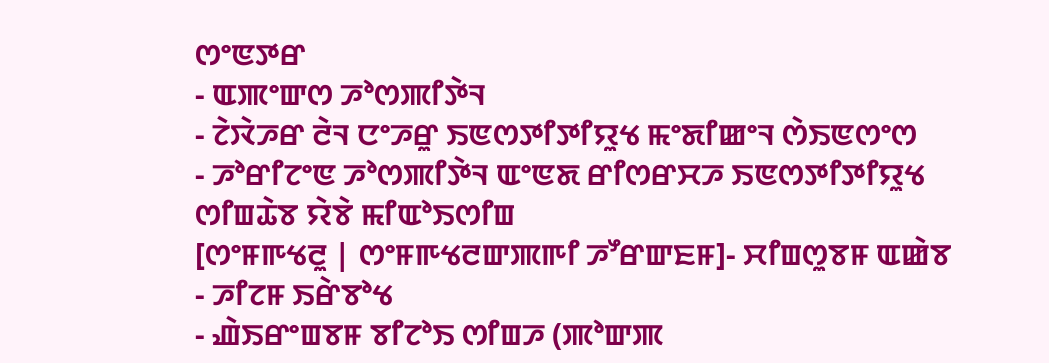ꯁꯦꯟꯇꯔ
- ꯑꯄꯦꯛꯁ ꯍꯣꯁꯄꯤꯇꯥꯜ
- ꯖꯥꯋꯥꯍꯔ ꯂꯥꯜ ꯅꯦꯍꯔꯨ ꯏꯟꯁꯇꯤꯇꯤꯌꯨꯠ ꯃꯦꯗꯤꯀꯦꯜ ꯁꯥꯏꯟꯁꯦꯁ
- ꯍꯣꯔꯤꯖꯦꯟ ꯍꯣꯁꯄꯤꯇꯥꯜ ꯑꯦꯟꯗ ꯔꯤꯁꯔꯆꯍ ꯏꯟꯁꯇꯤꯇꯤꯌꯨꯠ
ꯁꯤꯡꯊꯥꯕ ꯌꯥꯕꯥ ꯃꯤꯑꯣꯏꯁꯤꯡ
[ꯁꯦꯝꯒꯠꯂꯨ | ꯁꯦꯝꯒꯠꯂꯛꯄꯒꯤ ꯍꯧꯔꯛꯐꯝ]- ꯆꯤꯡꯁꯨꯕꯝ ꯑꯀꯥꯕ
- ꯍꯤꯖꯝ ꯏꯔꯥꯕꯣꯠ
- ꯉꯥꯏꯔꯦꯡꯕꯝ ꯕꯤꯖꯣꯏ ꯁꯤꯡꯍ (ꯄꯣꯛꯄ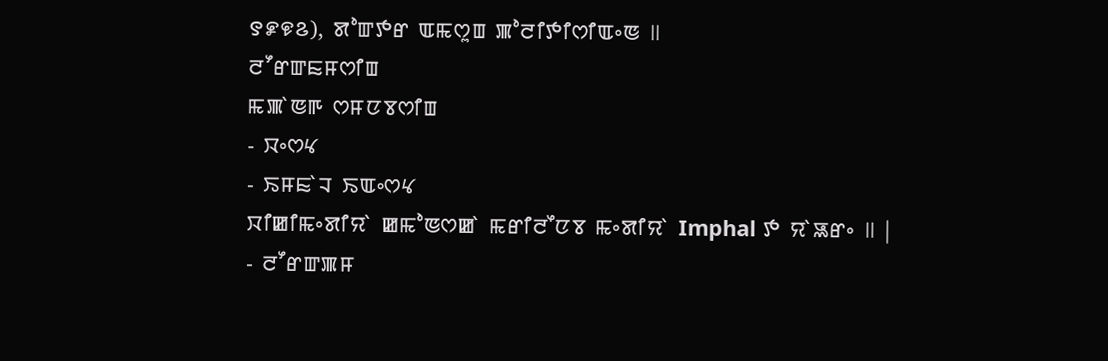꯱꯹꯶꯴), ꯗꯣꯛꯇꯔ ꯑꯃꯁꯨꯡ ꯄꯣꯂꯤꯇꯤꯁꯤꯑꯦꯟ ꯫
ꯂꯧꯔꯛꯐꯝꯁꯤꯡ
ꯃꯄꯥꯟꯒ ꯁꯝꯅꯕꯁꯤꯡ
- ꯋꯦꯁꯠ
- ꯏꯝꯐꯥꯜ ꯏꯑꯦꯁꯠ
ꯋꯤꯀꯤꯃꯦꯗꯤꯌꯥ ꯀꯃꯣꯟꯁꯀꯥ ꯃꯔꯤꯂꯩꯅꯕ ꯃꯦꯗꯤꯌꯥ Imphal ꯇ ꯌꯥꯎꯔꯦ ꯫ |
- ꯂꯧꯔꯛꯄꯝ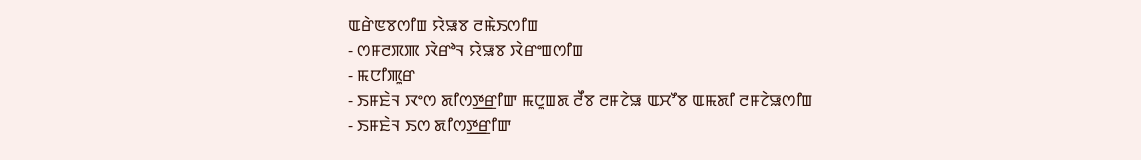ꯑꯔꯥꯟꯕꯁꯤꯡ ꯌꯥꯎꯕ ꯂꯃꯥꯏꯁꯤꯡ
- ꯁꯝꯂꯞꯄ ꯋꯥꯔꯣꯜ ꯌꯥꯎꯕ ꯋꯥꯔꯦꯡꯁꯤꯡ
- ꯃꯅꯤꯄꯨꯔ
- ꯏꯝꯐꯥꯜ ꯋꯦꯁ ꯗꯤꯁꯇ꯭ꯔꯤꯛ ꯃꯅꯨꯡꯗ ꯂꯩꯕ ꯂꯝꯖꯥꯎ ꯑꯆꯧꯕ ꯑꯃꯗꯤ ꯂꯝꯖꯥꯎꯁꯤꯡ
- ꯏꯝꯐꯥꯜ ꯏꯁ ꯗꯤꯁꯇ꯭ꯔꯤꯛ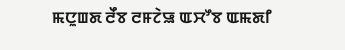ꯃꯅꯨꯡꯗ ꯂꯩꯕ ꯂꯝꯖꯥꯎ ꯑꯆꯧꯕ ꯑꯃꯗꯤ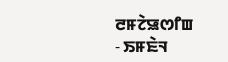ꯂꯝꯖꯥꯎꯁꯤꯡ
- ꯏꯝꯐꯥꯜ